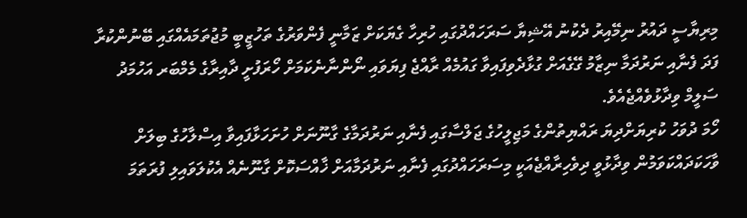މިރިޔާސީ ދައުރު ނިމޭއިރު ދެކުނު އޭޝިޔާ ސަރަހައްދުގައި ހުރިހާ ގެޔަކަށް ޒަމާނީ ފެންވަރުގެ ތަހުޒީބީ މުޖުތަމައެއްގައި ބޭނުންކުރާ ފަދަ ފެނާއި ނަރުދަމާ ނިޒާމު ގޭގެއަށް ގުޅާދެވިފައިވާ ގައުމެއް ރާއްޖެ ފިޔަވައި ނޯންނާނެކަމަށް ހޯރަފުށީ ދާއިރާގެ މެމްބަރ އަހުމަދު ސަލީމް ވިދާޅުވެއްޖެއެވެ.
ހޯމަ ދުވަހު ކުރިޔަށްދިޔަ ރައްޔިތުންގެ މަޖިލީހުގެ ޖަލްސާގައި ފެނާއި ނަރުދަމާގެ ގާނޫނަށް ހުށަހަޅާފައިވާ އިސްލާހުގެ ބިލަށް ވާހަކަދައްކަވަމުން ވިދާޅުވީ ދިވެހިރާއްޖެއަކީ މިސަރަހައްދުގައި ފެނާއި ނަރުދަމާއަށް ޚާއްސަކޮށް ގާނޫނެއް އެކުލަވައިލި ފުރަތަމަ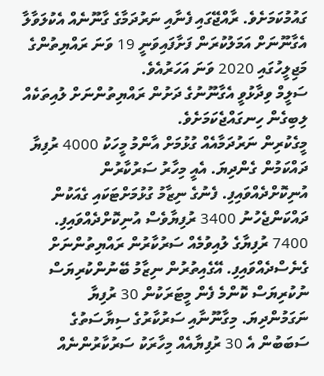ގައުމުކަމަށެވެ. ރާއްޖޭގައި ފެނާއި ނަރުދަމާގެ ގާނޫނެއް އެކުލަވާލާ އެގާނޫނަށް އަމަލުކުރަން ފަށާފައިވަނީ 19 ވަނަ ރައްޔިތުންގެ މަޖިލީހުގައި 2020 ވަނަ އަހަރުއެވެ.
ސަލީމް ވިދާޅުވީ އެގާނޫނުގެ ދަށުން ރައްޔިތުންނަށް ލުއިތަކެއް ލިބިގެން ހިނގައްޖެކަމަށެވެ.
މީގެކުރިން ނަރުދަމާއެއް ގުޅުމަށް އާންމު މީހަކު 4000 ރުފިޔާ ދައްކަމުން ގެންދިޔަ. އެއީ މިހާރު ސަރުކާރުން އުނިކޮށްދެއްވައިފި. ފެނުގެ ނިޒާމު ގުޅުމަށްޓަކައި ގެއަކުން ދައްކަންޖެހުނު 3400 ރުފިޔާވެސް އުނިކޮށްދެއްވައިފި. 7400 ރުފިޔާގެ ލުއިވުމެއް ސަރުކާރުން ރައްޔިތުންނަށް ގެނެސްދެއްވައިފި. އޭގެއިތުރުން ނިޒާމު ބޭނުންކުރިޔަސް ނުކުރިޔަސް ކޮންމެ ފެން މީޓަރަކުން 30 ރުފިޔާ ނަގަމުންދިޔަ. މިގާނޫނާއި ސަރުކާރުގެ ސިޔާސަތުގެ ސަބަބުން އެ 30 ރުފިޔާއެއް މިހާރަކު ސަރުކާރުންނެއް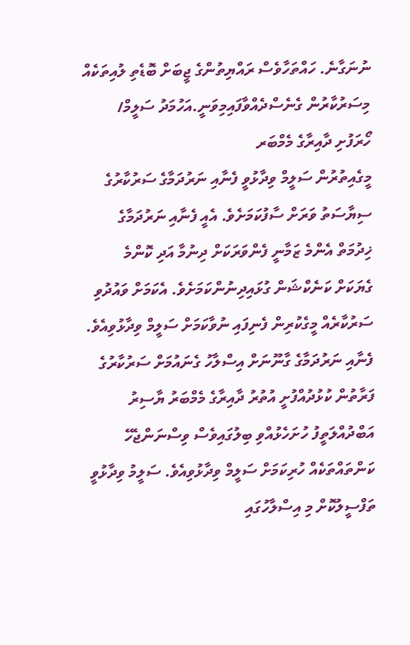ނުނަގާނެ. ހައްތަހާވެސް ރައްޔިތުންގެ ޖީބަށް ބޮޑެތި ލުއިތަކެއް މިސަރުކާރުން ގެނެސްދެއްވާފައިމިވަނީ.އަހުމަދު ސަލީމް/ ހޯރަފުށި ދާއިރާގެ މެމްބަރ
މީގެއިތުރުން ސަލީމް ވިދާޅުވީ ފެނާއި ނަރުދަމާގެ ސަރުކާރުގެ ސިޔާސަތު ވަރަށް ސާފުކަމަށެވެ. އެއީ ފެނާއި ނަރުދަމާގެ ޚިދުމަތް އެންމެ ޒަމާނީ ފެންވަރަކަށް ދިނުމާ އަދި ކޮންމެ ގެޔަކަށް ކަނެކްޝަން ގުޅައިދިނުންކަމަށެވެ. އެކަމަށް ވައުދުވި ސަރުކާރެއް މީގެކުރިން ފެނިފައި ނުވާކަމަށް ސަލީމް ވިދާޅުވިއެވެ.
ފެނާއި ނަރުދަމާގެ ގާނޫނަށް އިސްލާހު ގެނައުމަށް ސަރުކާރުގެ ފަރާތުން ކުޅުދުއްފުށީ އުތުރު ދާއިރާގެ މެމްބަރު ޔާސިރު އަބްދުއްލަތީފު ހުށަހެޅުއްވި ބިލުގައިވެސް ވިސްނަންޖެހޭ ކަންތައްތަކެއް ހުރިކަމަށް ސަލީމް ވިދާޅުވިއެވެ. ސަލީމު ވިދާޅުވީ ތަފްސީލުކޮށް މި އިސްލާހުގައި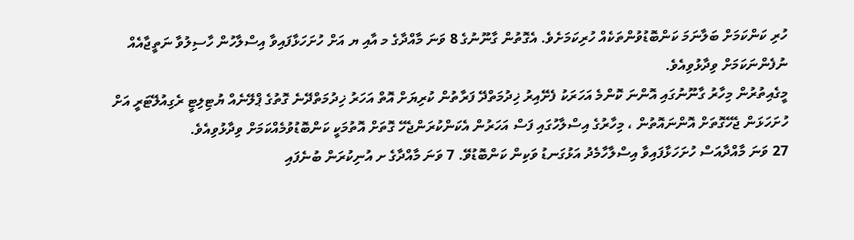ހުރި ކަންކަމަށް ބަލާނަމަ ކަންބޮޑުވުންތަކެއް ހުރިކަމަށެވެ. އެގޮތުން ގާނޫނުގެ 8 ވަނަ މާއްދާގެ މ އާއި ޔ އަށް ހުށަހަޅާފައިވާ އިސްލާހުން ހާސިލުވާ ނަތީޖާއެއް ނުފެންނަކަމަށް ވިދާޅުވިއެވެ.
މީގެއިތުރުން މިހާރު ގާނޫނުގައި އޮންނަ ކޮންމެ އަހަރަކު ފެށޭއިރު ޚިދުމަތްދޭ ފަރާތުން ކުރިޔަށް އޮތް އަހަރު ޚިދުމަތްދޭނެ ގޮތުގެ ޕްލޭނެއް ޔުޓިލިޓީ ރެގިއުލޭޓަރީ އަށް ހުށަހަޅަން ޖެހޭގޮތަށް އޮންނައޮތުން ، މިހާރުގެ އިސްލާހުގައި ފަސް އަހަރުން އެކަންކުރަންޖެހޭ ގޮތަށް އޮތުމަކީ ކަންބޮޑުވުމެއްކަމަށް ވިދާޅުވިއެވެ.
27 ވަނަ މާއްދާއަސް ހުށަހަޅާފައިވާ އިސްލާހާމެދު އަޅުގަނޑު ވަކިން ކަންބޮޑުވޭ. 7 ވަނަ މާއްދާގެ ށ އުނިކުރަން ބުނެފައި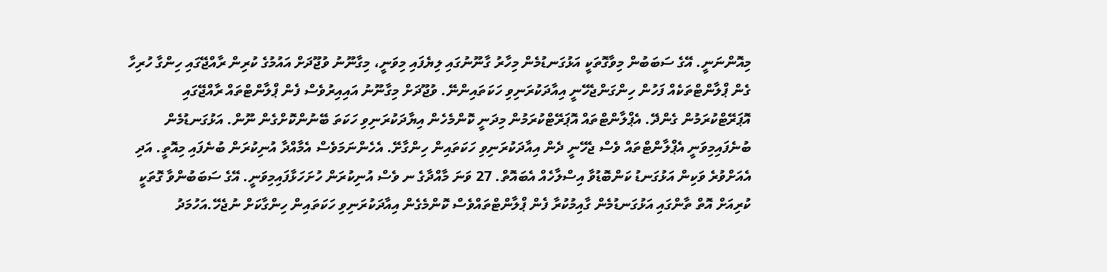މިއޮންނަނީ. އޭގެ ސަބަބުން މިވާގޮތަކީ އަޅުގަނޑުމެން މިހާރު ގާނޫނުގައި ލިޔެފައި މިވަނީ، މިގާނޫނު ވުޖޫދަށް އައުމުގެ ކުރިން ރާއްޖޭގައި ހިންގާ ހުރިހާ ގެން ޕްލާންޓްތަކެއް ފަހުން ހިންގަންޖެހޭނީ އިއާދަކުރަނިވި ހަކަތައިންނޭ. ވުޖޫދަށް މިގާނޫނު އައިއިރުވެސް ފެން ޕްލާންޓްތައް ރާއްޖޭގައި އޮޕަރޭޓްކުރަމުން ގެންދޭ. އެޕްލާންޓްތައް އޮޕަރޭޓްކުރަމުން މިދަނީ ކޮންމެހެން އިޔާދަކުރަނިވި ހަކަތަ ބޭނުންކޮށްގެން ނޫން. އަޅުގަނޑުމެން ބުނެފައިމިވަނީ އެޕްލާންޓްތައް ވެސް ޖެހޭނީ ދެން އިއާދަކުރަނިވި ހަކަތައިން ހިންގާށޭ. އެހެންނަމަވެސް އެމާއްދާ އުނިކުރަން ބުނެފައި މިއޮތީ. އަދި އެއަށްވުރެ ވަކިން އަޅުގަނޑު ކަންބޮޑުވާ އިސްލާހެއް އެބައޮތް. 27 ވަނަ މާއްދާގެ ނ ވެސް އުނިކުރަން ހުށަހަޅާފައިމިވަނީ. އޭގެ ސަބަބުންވާ ގޮތަކީ ކުރިއަށް އޮތް ތާންގައި އަޅުގަނޑުމެން ގާއިމުކުރާ ފެން ޕްލާންޓްތައްވެސް ކޮންމެގެން އިއާދަކުރަނިވި ހަކަތައިން ހިންގާކަށް ނުޖެހޭ.އަހުމަދު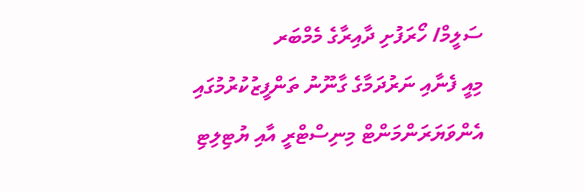ސަލީމް/ ހޯރަފުށި ދާއިރާގެ މެމްބަރ
މިއީ ފެނާއި ނަރުދަމާގެ ގާނޫނު ތަންފީޒުކުރުމުގައި އެންވަޔަރަންމަންޓް މިނިސްޓްރީ އާއި ޔުޓިލިޓި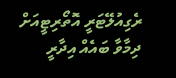ރެގިއުލޭޓަރީ އޮތޯރިޓީއަށް ދިމާވާ ބައެއް އިދާރީ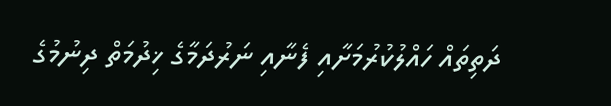ދަތިތައް ހައްލުކުރުމަށާއި ފެނާއި ނަރުދަމާގެ ޚިދުމަތް ދިނުމުގެ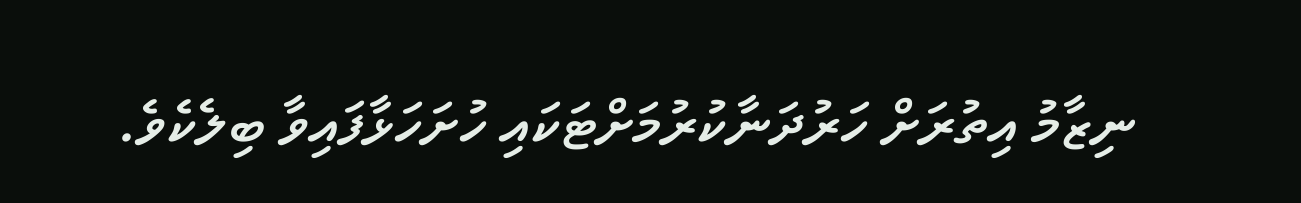ނިޒާމު އިތުރަށް ހަރުދަނާކުރުމަށްޓަކައި ހުށަހަޅާފައިވާ ބިލެކެވެ.